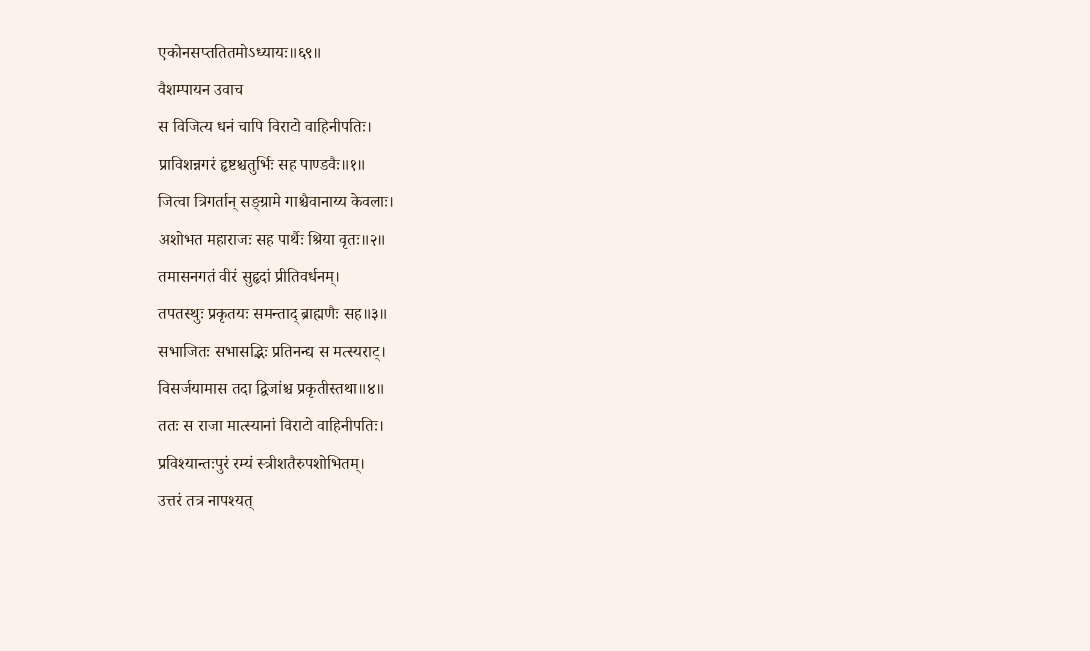एकोनसप्ततितमोऽध्यायः॥६९॥
वैशम्पायन उवाच
स विजित्य धनं चापि विराटो वाहिनीपतिः।
प्राविशन्नगरं हृष्टश्चतुर्भिः सह पाण्डवैः॥१॥
जित्वा त्रिगर्तान् सङ्ग्रामे गाश्चैवानाय्य केवलाः।
अशोभत महाराजः सह पार्थैः श्रिया वृतः॥२॥
तमासनगतं वीरं सुहृदां प्रीतिवर्धनम्।
तपतस्थुः प्रकृतयः समन्ताद् ब्राह्मणैः सह॥३॥
सभाजितः सभासद्भिः प्रतिनन्द्य स मत्स्यराट्।
विसर्जयामास तदा द्विजांश्च प्रकृतीस्तथा॥४॥
ततः स राजा मात्स्यानां विराटो वाहिनीपतिः।
प्रविश्यान्तःपुरं रम्यं स्त्रीशतैरुपशोभितम्।
उत्तरं तत्र नापश्यत्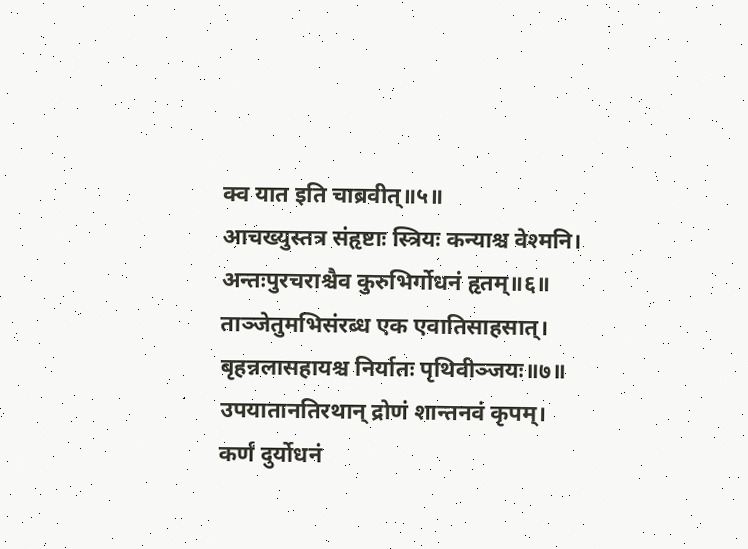क्व यात इति चाब्रवीत्॥५॥
आचख्युस्तत्र संहृष्टाः स्त्रियः कन्याश्च वेश्मनि।
अन्तःपुरचराश्चैव कुरुभिर्गोधनं हृतम्॥६॥
ताञ्जेतुमभिसंरब्ध एक एवातिसाहसात्।
बृहन्नलासहायश्च निर्यातः पृथिवीञ्जयः॥७॥
उपयातानतिरथान् द्रोणं शान्तनवं कृपम्।
कर्णं दुर्योधनं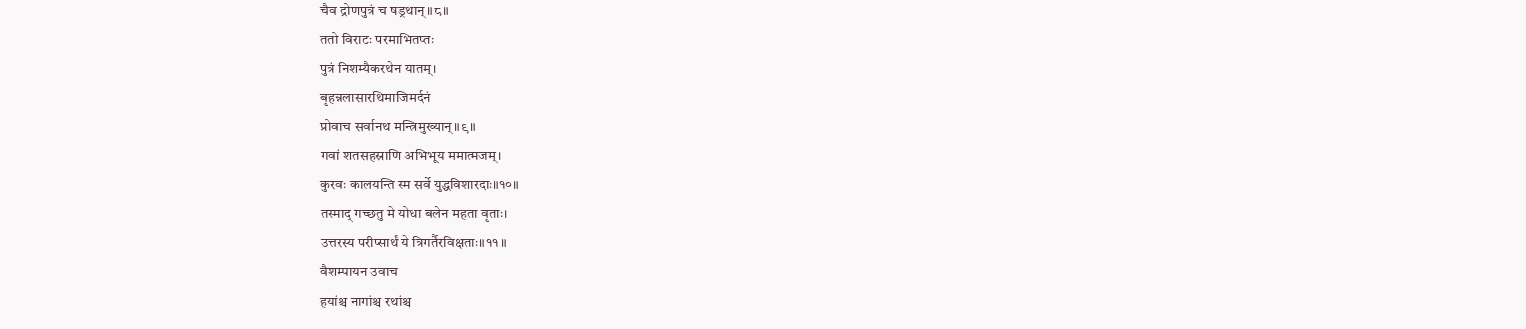चैव द्रोणपुत्रं च षड्रथान्॥८॥
ततो विराटः परमाभितप्तः
पुत्रं निशम्यैकरथेन यातम्।
बृहन्नलासारथिमाजिमर्दनं
प्रोवाच सर्वानथ मन्त्रिमुख्यान्॥९॥
गवां शतसहस्राणि अभिभूय ममात्मजम्।
कुरवः कालयन्ति स्म सर्वे युद्धविशारदाः॥१०॥
तस्माद् गच्छतु मे योधा बलेन महता वृताः।
उत्तरस्य परीप्सार्थं ये त्रिगर्तैरविक्षताः॥११॥
वैशम्पायन उवाच
हयांश्च नागांश्च रथांश्च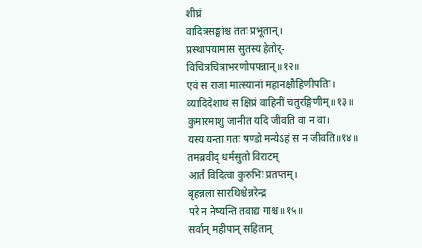शीघ्रं
वादित्रसङ्घांश्च ततः प्रभूतान्।
प्रस्थापयामास सुतस्य हेतोर्-
विचित्रचित्राभरणोपपन्नान्॥१२॥
एवं स राजा मात्स्यानां महानक्षौहिणीपतिः।
व्यादिदेशाथ स क्षिप्रं वाहिनीं चतुरङ्गिणीम्॥१३॥
कुमारमाशु जानीत यदि जीवति वा न वा।
यस्य यन्ता गतः षण्डो मन्येऽहं स न जीवति॥१४॥
तमब्रवीद् धर्मसुतो विराटम्
आर्तं विदित्वा कुरुभिः प्रतप्तम्।
बृहन्नला सारथिश्चेन्नरेन्द्र
परे न नेष्यन्ति तवाद्य गाश्च॥१५॥
सर्वान् महीपान् सहितान्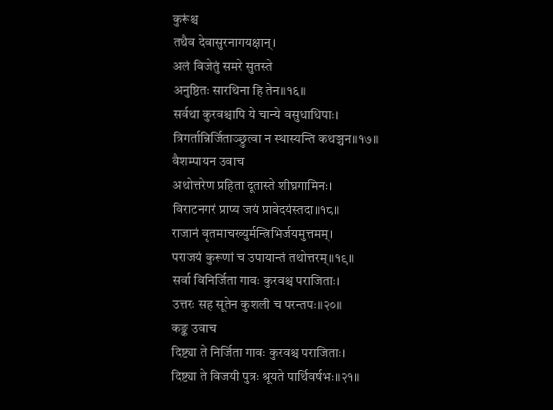कुरूंश्च
तथैव देवासुरनागयक्षान्।
अलं विजेतुं समरे सुतस्ते
अनुष्ठितः सारथिना हि तेन॥१६॥
सर्वथा कुरवश्चापि ये चान्ये वसुधाधिपाः।
त्रिगर्तान्निर्जिताञ्छ्रुत्वा न स्थास्यन्ति कथञ्चन॥१७॥
वैशम्पायन उवाच
अथोत्तरेण प्रहिता दूतास्ते शीघ्रगामिनः।
विराटनगरं प्राप्य जयं प्रावेदयंस्तदा॥१८॥
राजानं वृतमाचख्युर्मन्त्रिभिर्जयमुत्तमम्।
पराजयं कुरूणां च उपायान्तं तथोत्तरम्॥१९॥
सर्वा विनिर्जिता गावः कुरवश्च पराजिताः।
उत्तरः सह सूतेन कुशली च परन्तपः॥२०॥
कङ्क उवाच
दिष्ट्या ते निर्जिता गावः कुरवश्च पराजिताः।
दिष्ट्या ते विजयी पुत्रः श्रूयते पार्थिवर्षभः॥२१॥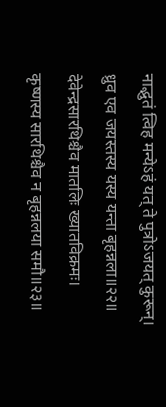नाद्भुतं त्विह मन्येऽहं यत् ते पुत्रोऽजयत् कुरून्।
ध्रुव एव जयस्तस्य यस्य यन्ता बृहन्नला॥२२॥
देवेन्द्रसारथिश्चैव मातलिः ख्यातविक्रमः।
कृष्णस्य सारथिश्चैव न बृहन्नलया समौ॥२३॥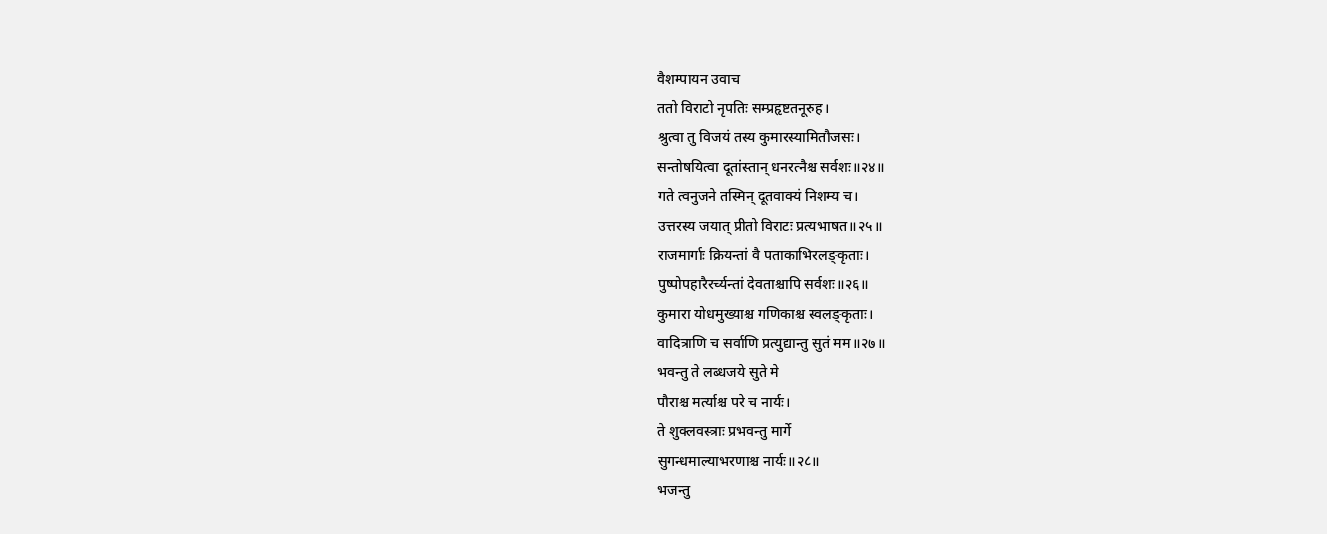वैशम्पायन उवाच
ततो विराटो नृपतिः सम्प्रहृष्टतनूरुह।
श्रुत्वा तु विजयं तस्य कुमारस्यामितौजसः।
सन्तोषयित्वा दूतांस्तान् धनरत्नैश्च सर्वशः॥२४॥
गते त्वनुजने तस्मिन् दूतवाक्यं निशम्य च।
उत्तरस्य जयात् प्रीतो विराटः प्रत्यभाषत॥२५॥
राजमार्गाः क्रियन्तां वै पताकाभिरलङ्कृताः।
पुष्पोपहारैरर्च्यन्तां देवताश्चापि सर्वशः॥२६॥
कुमारा योधमुख्याश्च गणिकाश्च स्वलङ्कृताः।
वादित्राणि च सर्वाणि प्रत्युद्यान्तु सुतं मम॥२७॥
भवन्तु ते लब्धजये सुते मे
पौराश्च मर्त्याश्च परे च नार्यः।
ते शुक्लवस्त्राः प्रभवन्तु मार्गे
सुगन्धमाल्याभरणाश्च नार्यः॥२८॥
भजन्तु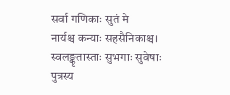सर्वा गणिकाः सुतं मे
नार्यश्च कन्याः सहसैनिकाश्च।
स्वलङ्कृतास्ताः सुभगाः सुवेषाः
पुत्रस्य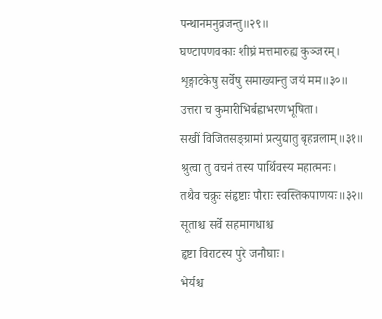पन्थानमनुव्रजन्तु॥२९॥
घण्टापणवकाः शीघ्रं मत्तमारुह्य कुञ्जरम्।
शृङ्गाटकेषु सर्वेषु समाख्यान्तु जयं मम॥३०॥
उत्तरा च कुमारीभिर्बह्वाभरणभूषिता।
सखीं विजितसङ्ग्रामां प्रत्युद्यातु बृहन्नलाम्॥३१॥
श्रुत्वा तु वचनं तस्य पार्थिवस्य महात्मनः।
तथैव चक्रुः संहृष्टाः पौराः स्वस्तिकपाणयः॥३२॥
सूताश्च सर्वे सहमागधाश्च
हृष्टा विराटस्य पुरे जनौघाः।
भेर्यश्च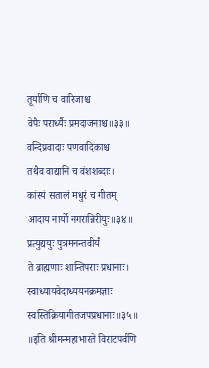तूर्याणि च वारिजाश्च
वेपैः परार्ध्यैः प्रमदाजनाश्च॥३३॥
वन्दिप्रवादाः पणवादिकाश्च
तथैव वाद्यानि च वंशशब्दाः।
कांस्यं सतालं मधुरं च गीतम्
आदाय नार्यो नगरान्निरीयुः॥३४॥
प्रत्युद्ययुः पुत्रमनन्तवीर्यं
ते ब्राह्मणाः शान्तिपराः प्रधानाः।
स्वाध्यायवेदाध्ययनक्रमज्ञाः
स्वस्तिक्रियागीतजपप्रधानाः॥३५॥
॥इति श्रीमन्महाभारते विराटपर्वणि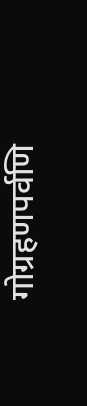गोग्रहणपर्वणि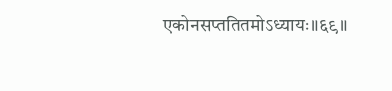एकोनसप्ततितमोऽध्यायः॥६९॥